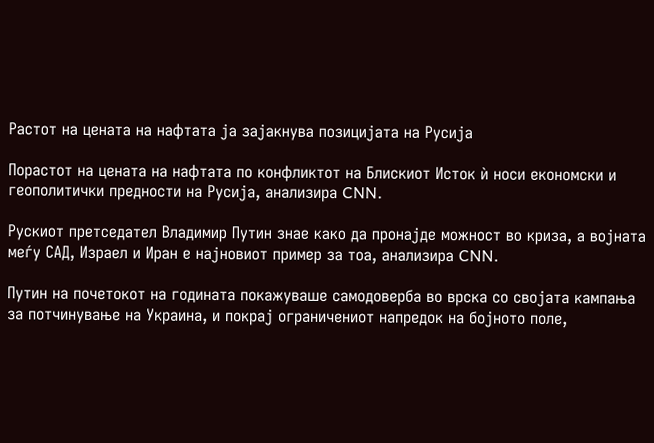Растот на цената на нафтата ја зајакнува позицијата на Русија

Порастот на цената на нафтата по конфликтот на Блискиот Исток ѝ носи економски и геополитички предности на Русија, анализира CNN.

Рускиот претседател Владимир Путин знае како да пронајде можност во криза, а војната меѓу САД, Израел и Иран е најновиот пример за тоа, анализира CNN.

Путин на почетокот на годината покажуваше самодоверба во врска со својата кампања за потчинување на Украина, и покрај ограничениот напредок на бојното поле,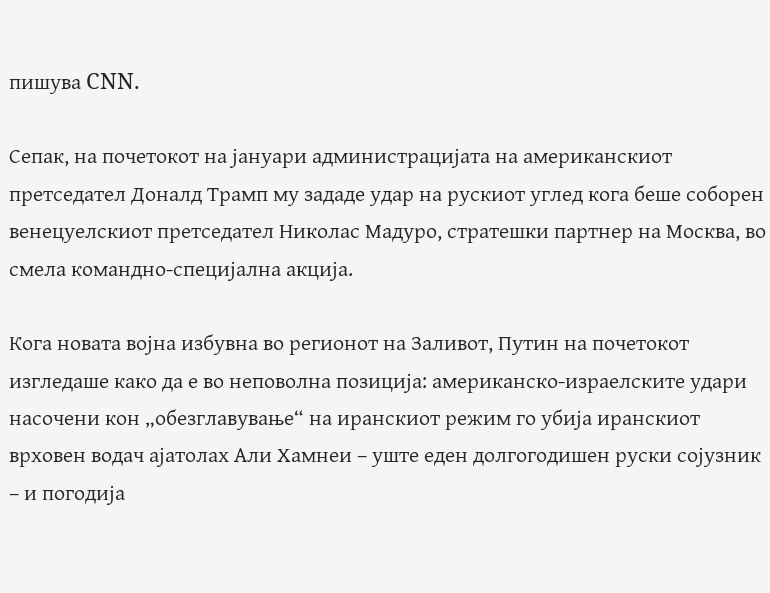пишува CNN.

Сепак, на почетокот на јануари администрацијата на американскиот претседател Доналд Трамп му зададе удар на рускиот углед кога беше соборен венецуелскиот претседател Николас Мадуро, стратешки партнер на Москва, во смела командно-специјална акција.

Кога новата војна избувна во регионот на Заливот, Путин на почетокот изгледаше како да е во неповолна позиција: американско-израелските удари насочени кон „обезглавување“ на иранскиот режим го убија иранскиот врховен водач ајатолах Али Хамнеи – уште еден долгогодишен руски сојузник – и погодија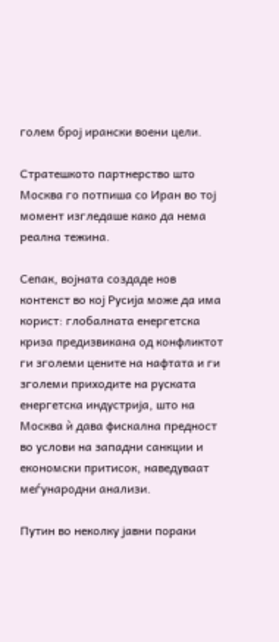голем број ирански воени цели.

Стратешкото партнерство што Москва го потпиша со Иран во тој момент изгледаше како да нема реална тежина.

Сепак, војната создаде нов контекст во кој Русија може да има корист: глобалната енергетска криза предизвикана од конфликтот ги зголеми цените на нафтата и ги зголеми приходите на руската енергетска индустрија, што на Москва ѝ дава фискална предност во услови на западни санкции и економски притисок, наведуваат меѓународни анализи.

Путин во неколку јавни пораки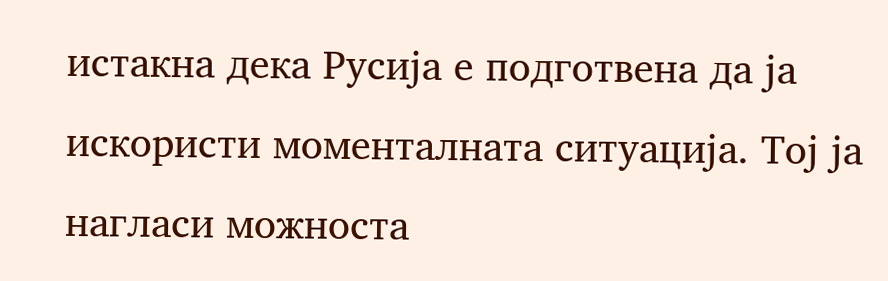истакна дека Русија е подготвена да ја искористи моменталната ситуација. Тој ја нагласи можноста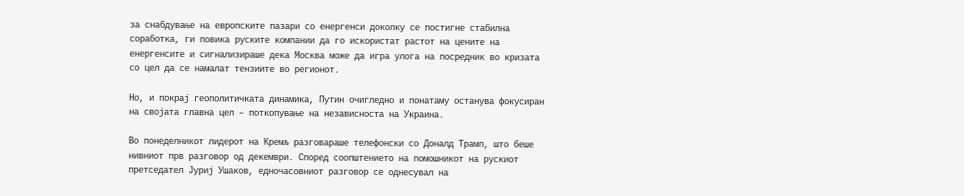за снабдување на европските пазари со енергенси доколку се постигне стабилна соработка, ги повика руските компании да го искористат растот на цените на енергенсите и сигнализираше дека Москва може да игра улога на посредник во кризата со цел да се намалат тензиите во регионот.

Но, и покрај геополитичката динамика, Путин очигледно и понатаму останува фокусиран на својата главна цел – поткопување на независноста на Украина.

Во понеделникот лидерот на Кремљ разговараше телефонски со Доналд Трамп, што беше нивниот прв разговор од декември. Според соопштението на помошникот на рускиот претседател Јуриј Ушаков, едночасовниот разговор се однесувал на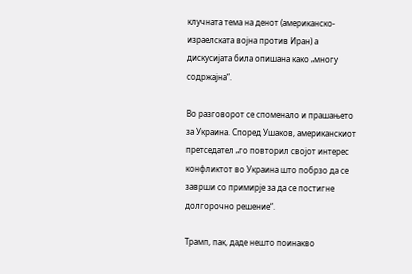клучната тема на денот (американско-израелската војна против Иран) а дискусијата била опишана како „многу содржајна“.

Во разговорот се споменало и прашањето за Украина. Според Ушаков, американскиот претседател „го повторил својот интерес конфликтот во Украина што побрзо да се заврши со примирје за да се постигне долгорочно решение“.

Трамп, пак, даде нешто поинакво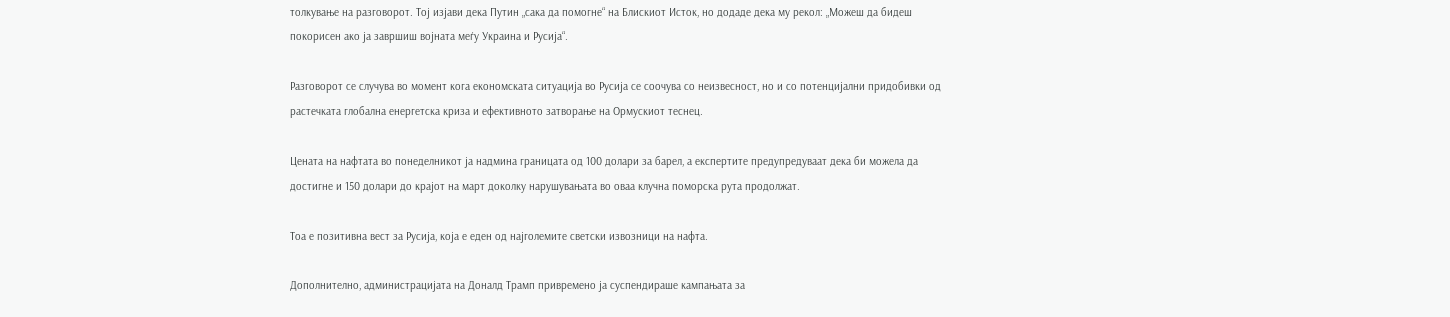толкување на разговорот. Тој изјави дека Путин „сака да помогне“ на Блискиот Исток, но додаде дека му рекол: „Можеш да бидеш покорисен ако ја завршиш војната меѓу Украина и Русија“.

Разговорот се случува во момент кога економската ситуација во Русија се соочува со неизвесност, но и со потенцијални придобивки од растечката глобална енергетска криза и ефективното затворање на Ормускиот теснец.

Цената на нафтата во понеделникот ја надмина границата од 100 долари за барел, а експертите предупредуваат дека би можела да достигне и 150 долари до крајот на март доколку нарушувањата во оваа клучна поморска рута продолжат.

Тоа е позитивна вест за Русија, која е еден од најголемите светски извозници на нафта.

Дополнително, администрацијата на Доналд Трамп привремено ја суспендираше кампањата за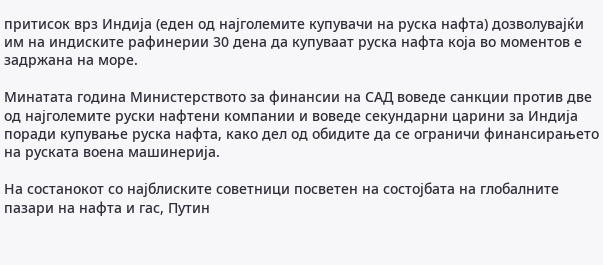притисок врз Индија (еден од најголемите купувачи на руска нафта) дозволувајќи им на индиските рафинерии 30 дена да купуваат руска нафта која во моментов е задржана на море.

Минатата година Министерството за финансии на САД воведе санкции против две од најголемите руски нафтени компании и воведе секундарни царини за Индија поради купување руска нафта, како дел од обидите да се ограничи финансирањето на руската воена машинерија.

На состанокот со најблиските советници посветен на состојбата на глобалните пазари на нафта и гас, Путин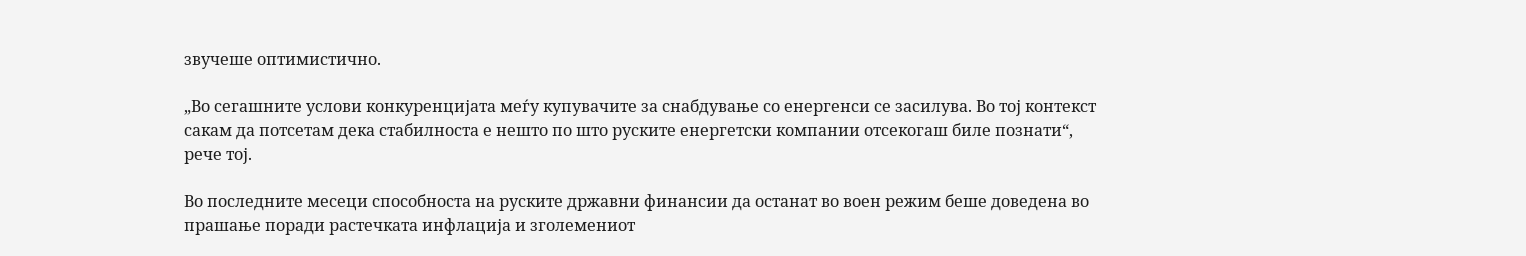звучеше оптимистично.

„Во сегашните услови конкуренцијата меѓу купувачите за снабдување со енергенси се засилува. Во тој контекст сакам да потсетам дека стабилноста е нешто по што руските енергетски компании отсекогаш биле познати“, рече тој.

Во последните месеци способноста на руските државни финансии да останат во воен режим беше доведена во прашање поради растечката инфлација и зголемениот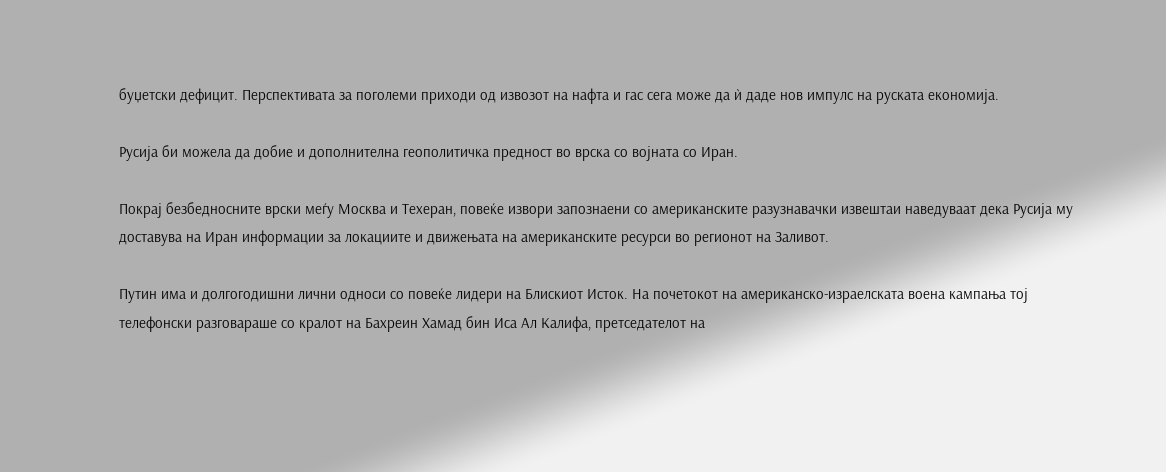буџетски дефицит. Перспективата за поголеми приходи од извозот на нафта и гас сега може да ѝ даде нов импулс на руската економија.

Русија би можела да добие и дополнителна геополитичка предност во врска со војната со Иран.

Покрај безбедносните врски меѓу Москва и Техеран, повеќе извори запознаени со американските разузнавачки извештаи наведуваат дека Русија му доставува на Иран информации за локациите и движењата на американските ресурси во регионот на Заливот.

Путин има и долгогодишни лични односи со повеќе лидери на Блискиот Исток. На почетокот на американско-израелската воена кампања тој телефонски разговараше со кралот на Бахреин Хамад бин Иса Ал Калифа, претседателот на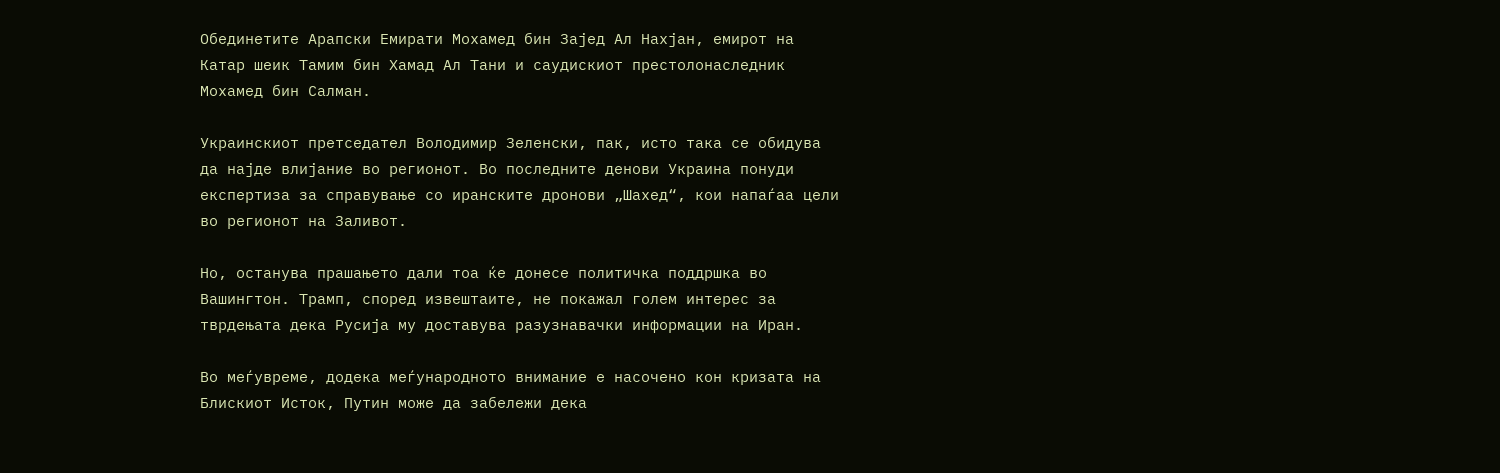Обединетите Арапски Емирати Мохамед бин Зајед Ал Нахјан, емирот на Катар шеик Тамим бин Хамад Ал Тани и саудискиот престолонаследник Мохамед бин Салман.

Украинскиот претседател Володимир Зеленски, пак, исто така се обидува да најде влијание во регионот. Во последните денови Украина понуди експертиза за справување со иранските дронови „Шахед“, кои напаѓаа цели во регионот на Заливот.

Но, останува прашањето дали тоа ќе донесе политичка поддршка во Вашингтон. Трамп, според извештаите, не покажал голем интерес за тврдењата дека Русија му доставува разузнавачки информации на Иран.

Во меѓувреме, додека меѓународното внимание е насочено кон кризата на Блискиот Исток, Путин може да забележи дека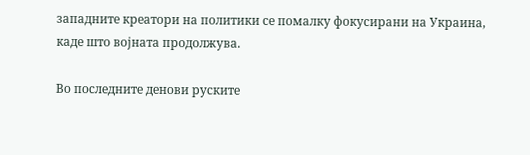западните креатори на политики се помалку фокусирани на Украина, каде што војната продолжува.

Во последните денови руските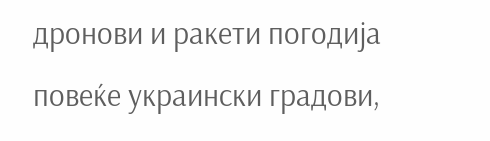дронови и ракети погодија повеќе украински градови,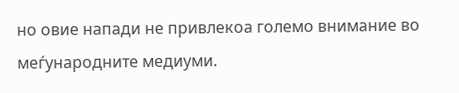но овие напади не привлекоа големо внимание во меѓународните медиуми.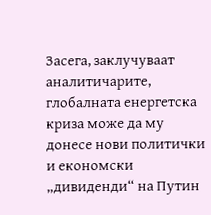Засега, заклучуваат аналитичарите, глобалната енергетска криза може да му донесе нови политички и економски „дивиденди“ на Путин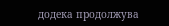додека продолжува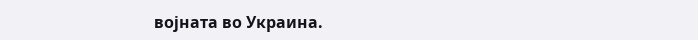војната во Украина.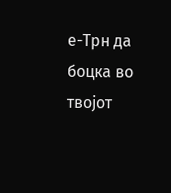е-Трн да боцка во твојот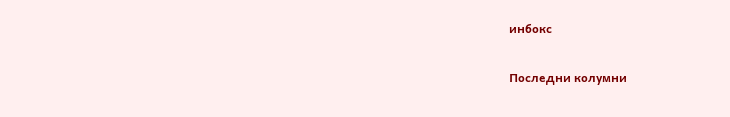инбокс

Последни колумни